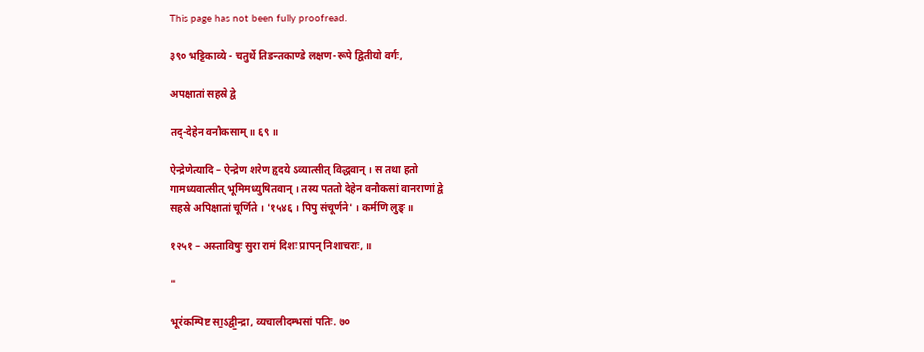This page has not been fully proofread.

३९० भट्टिकाव्ये - चतुर्थे तिङन्तकाण्डे लक्षण-रूपे द्वितीयो वर्गः,

अपक्षातां सहस्रे द्वे

तद्-देहेन वनौकसाम् ॥ ६९ ॥

ऐन्द्रेणेत्यादि – ऐन्द्रेण शरेण हृदये ऽव्यात्सीत् विद्धवान् । स तथा हतो
गामध्यवात्सीत् भूमिमध्युषितवान् । तस्य पततो देहेन वनौकसां वानराणां द्वे
सहस्रे अपिक्षातां चूर्णिते । '१५४६ । पिपु संचूर्णने' । कर्मणि लुङ् ॥

१२५१ – अस्ताविषुः सुरा रामं दिशः प्रापन् निशाचराः, ॥

"

भूर॑कम्पिष्ट सा॒ऽद्वी॒न्द्रा, व्यचालीदम्भसां पतिः. ७०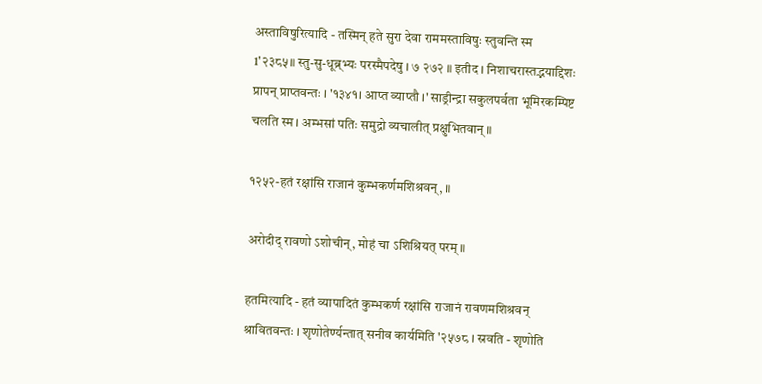अस्ताविषुरित्यादि - तस्मिन् हते सुरा देवा राममस्ताविषुः स्तुवन्ति स्म
1'२३८५॥ स्तु-सु-धूब्र्भ्यः परस्मैपदेषु । ७ २७२ ॥ इतीद । निशाचरास्तद्भयाद्दिशः
प्रापन् प्राप्तवन्तः । '१३४१। आप्त व्याप्तौ ।' साड्रीन्द्रा सकुलपर्वता भूमिरकम्पिष्ट
चलति स्म । अम्भसां पतिः समुद्रो व्यचालीत् प्रक्षुभितवान् ॥

१२५२-हतं रक्षांसि राजानं कुम्भकर्णमशिश्रवन्, ॥

अरोदीद् रावणो ऽशोचीन्, मोहं चा ऽशिश्रियत् परम् ॥

हतमित्यादि - हतं व्यापादितं कुम्भकर्ण रक्षांसि राजानं रावणमशिश्रवन्
श्रावितवन्तः । शृणोतेर्ण्यन्तात् सनीव कार्यमिति '२५७८ । स्रवति - शृणोति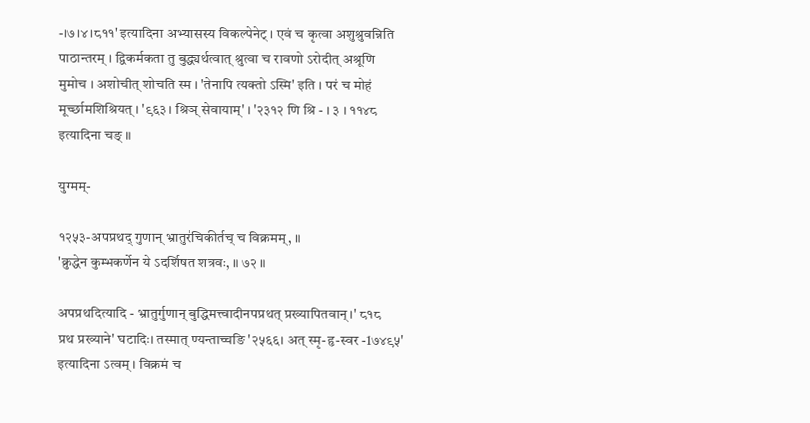-।७।४।८११' इत्यादिना अभ्यासस्य विकल्पेनेट् । एवं च कृत्वा अशुश्रुवन्निति
पाठान्तरम् । द्विकर्मकता तु बुद्ध्यर्थत्वात् श्रुत्वा च रावणो ऽरोदीत् अश्रूणि
मुमोच । अशोचीत् शोचति स्म । 'तेनापि त्यक्तो ऽस्मि' इति । परं च मोहं
मूर्च्छामशिश्रियत् । '९६३। श्रिञ् सेवायाम्' । '२३१२ णि श्रि - । ३ । ११४८
इत्यादिना चङ् ॥

युग्मम्-

१२५३-अपप्रथद् गुणान् भ्रातुर॑चिकीर्तच् च विक्रमम्, ॥
'क्रुद्धेन कुम्भकर्णेन ये ऽदर्शिषत शत्रवः, ॥ ७२ ॥

अपप्रथदित्यादि - भ्रातुर्गुणान् बुद्धिमत्त्वादीनपप्रथत् प्रख्यापितवान्।' ८१८
प्रथ प्रख्याने' घटादिः। तस्मात् ण्यन्ताच्चङि '२५६६। अत् स्मृ-हृ-स्वर -1७४९५'
इत्यादिना ऽत्वम् । विक्रमं च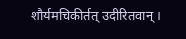शौर्यमचिकीर्तत् उदीरितवान् ।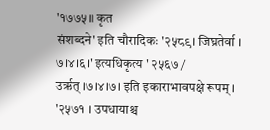'१७७५॥ कृत
संशब्दने' इति चौरादिकः '२५८९। जिघ्रतेर्वा । ७।४।६।' इत्यधिकृत्य ' २५६७ /
उर्ऋत् ।७।४।७। इति इकाराभावपक्षे रूपम् । '२५७१ । उपधायाश्च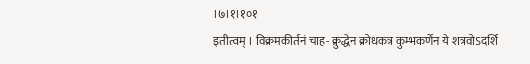।७।१।१०१
इतीत्वम् । विक्रमकीर्तनं चाह- क्रुद्धेन क्रोधकत्र कुम्भकर्णेन ये शत्रवोऽदर्शि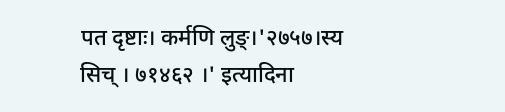पत दृष्टाः। कर्मणि लुङ्।'२७५७।स्य सिच् । ७१४६२ ।' इत्यादिना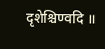दृशेश्चिण्वदि ॥